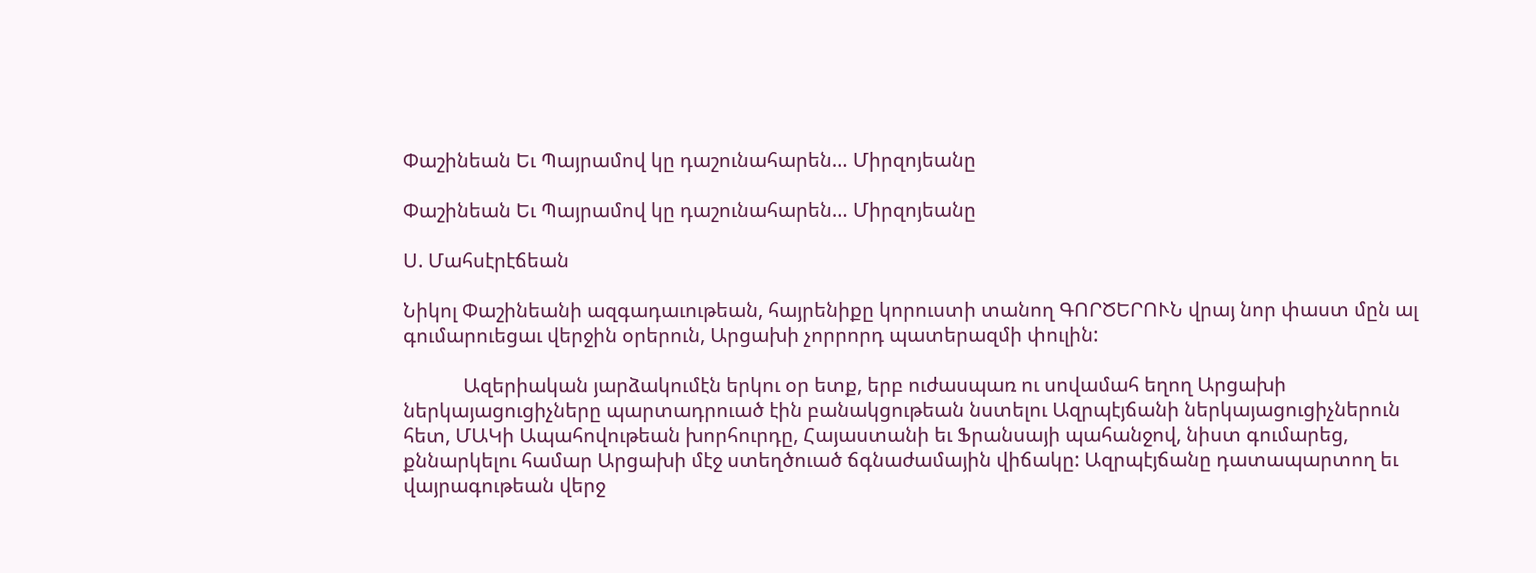Փաշինեան Եւ Պայրամով կը դաշունահարեն… Միրզոյեանը

Փաշինեան Եւ Պայրամով կը դաշունահարեն… Միրզոյեանը

Ս. Մահսէրէճեան

Նիկոլ Փաշինեանի ազգադաւութեան, հայրենիքը կորուստի տանող ԳՈՐԾԵՐՈՒՆ վրայ նոր փաստ մըն ալ գումարուեցաւ վերջին օրերուն, Արցախի չորրորդ պատերազմի փուլին:

            Ազերիական յարձակումէն երկու օր ետք, երբ ուժասպառ ու սովամահ եղող Արցախի ներկայացուցիչները պարտադրուած էին բանակցութեան նստելու Ազրպէյճանի ներկայացուցիչներուն հետ, ՄԱԿի Ապահովութեան խորհուրդը, Հայաստանի եւ Ֆրանսայի պահանջով, նիստ գումարեց, քննարկելու համար Արցախի մէջ ստեղծուած ճգնաժամային վիճակը: Ազրպէյճանը դատապարտող եւ վայրագութեան վերջ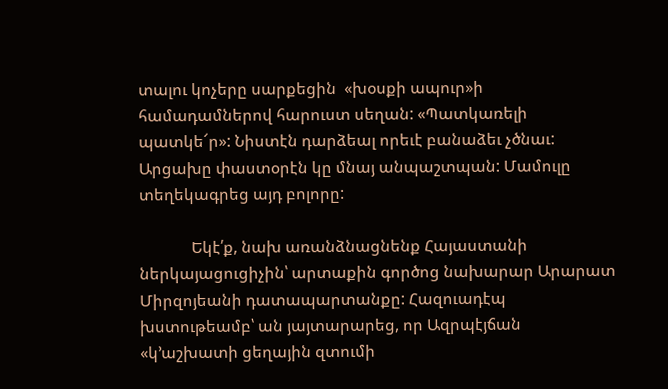տալու կոչերը սարքեցին  «խօսքի ապուր»ի համադամներով հարուստ սեղան: «Պատկառելի պատկե՜ր»: Նիստէն դարձեալ որեւէ բանաձեւ չծնաւ: Արցախը փաստօրէն կը մնայ անպաշտպան: Մամուլը տեղեկագրեց այդ բոլորը:

             Եկէ՛ք, նախ առանձնացնենք Հայաստանի ներկայացուցիչին՝ արտաքին գործոց նախարար Արարատ Միրզոյեանի դատապարտանքը: Հազուադէպ խստութեամբ՝ ան յայտարարեց, որ Ազրպէյճան «կ’աշխատի ցեղային զտումի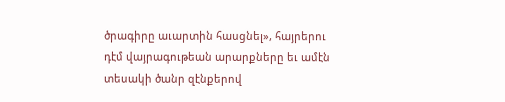ծրագիրը աւարտին հասցնել», հայրերու դէմ վայրագութեան արարքները եւ ամէն տեսակի ծանր զէնքերով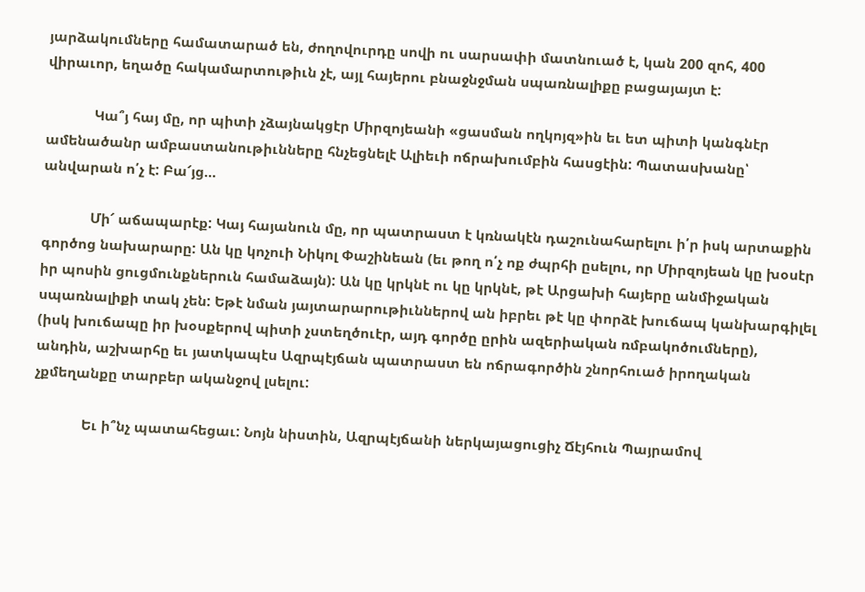յարձակումները համատարած են, ժողովուրդը սովի ու սարսափի մատնուած է, կան 200 զոհ, 400 վիրաւոր, եղածը հակամարտութիւն չէ, այլ հայերու բնաջնջման սպառնալիքը բացայայտ է:

            Կա՞յ հայ մը, որ պիտի չձայնակցէր Միրզոյեանի «ցասման ողկոյզ»ին եւ ետ պիտի կանգնէր ամենածանր ամբաստանութիւնները հնչեցնելէ Ալիեւի ոճրախումբին հասցէին: Պատասխանը՝ անվարան ո՛չ է: Բա՜յց…

            Մի՜ աճապարէք: Կայ հայանուն մը, որ պատրաստ է կռնակէն դաշունահարելու ի՛ր իսկ արտաքին գործոց նախարարը: Ան կը կոչուի Նիկոլ Փաշինեան (եւ թող ո՛չ ոք ժպրհի ըսելու, որ Միրզոյեան կը խօսէր իր պոսին ցուցմունքներուն համաձայն): Ան կը կրկնէ ու կը կրկնէ, թէ Արցախի հայերը անմիջական սպառնալիքի տակ չեն: Եթէ նման յայտարարութիւններով ան իբրեւ թէ կը փորձէ խուճապ կանխարգիլել (իսկ խուճապը իր խօսքերով պիտի չստեղծուէր, այդ գործը ըրին ազերիական ռմբակոծումները), անդին, աշխարհը եւ յատկապէս Ազրպէյճան պատրաստ են ոճրագործին շնորհուած իրողական չքմեղանքը տարբեր ականջով լսելու:

            Եւ ի՞նչ պատահեցաւ: Նոյն նիստին, Ազրպէյճանի ներկայացուցիչ Ճէյհուն Պայրամով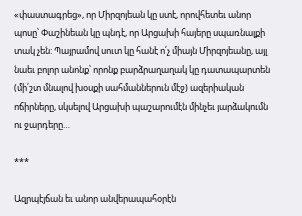«փաստագրեց», որ Միրզոյեան կը ստէ, որովհետեւ անոր պոսը՝ Փաշինեան կը պնդէ, որ Արցախի հայերը սպառնալքի տակ չեն: Պայրամով սուտ կը հանէ ո՛չ միայն Միրզոյեանը, այլ նաեւ բոլոր անոնք՝ որոնք բարձրաղաղակ կը դատապարտեն (մի՛շտ մնալով խօսքի սահմաններուն մէջ) ազերիական ոճիրները, սկսելով Արցախի պաշարումէն մինչեւ յարձակումն ու ջարդերը…

***

Ազրպէյճան եւ անոր անվերապահօրէն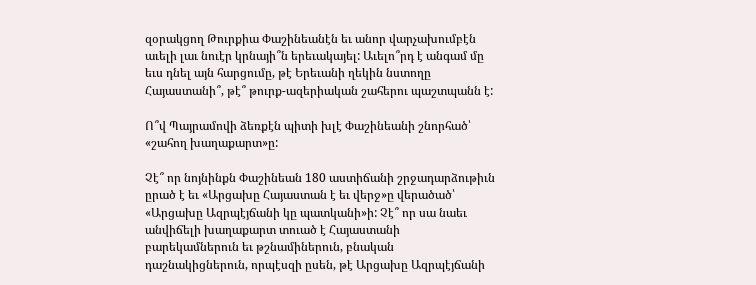զօրակցող Թուրքիա Փաշինեանէն եւ անոր վարչախումբէն աւելի լաւ նուէր կրնայի՞ն երեւակայել: Աւելո՞րդ է անգամ մը եւս դնել այն հարցումը, թէ Երեւանի ղեկին նստողը Հայաստանի՞, թէ՞ թուրք-ազերիական շահերու պաշտպանն է:

Ո՞վ Պայրամովի ձեռքէն պիտի խլէ Փաշինեանի շնորհած՝ «շահող խաղաքարտ»ը:

Չէ՞ որ նոյնինքն Փաշինեան 180 աստիճանի շրջադարձութիւն ըրած է եւ «Արցախը Հայաստան է եւ վերջ»ը վերածած՝ «Արցախը Ազրպէյճանի կը պատկանի»ի: Չէ՞ որ սա նաեւ անվիճելի խաղաքարտ տուած է Հայաստանի բարեկամներուն եւ թշնամիներուն, բնական դաշնակիցներուն, որպէսզի ըսեն, թէ Արցախը Ազրպէյճանի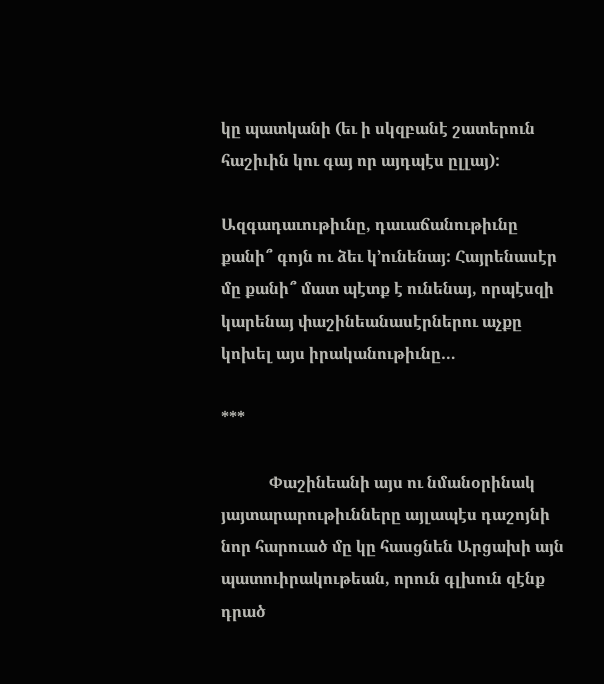կը պատկանի (եւ ի սկզբանէ շատերուն հաշիւին կու գայ որ այդպէս ըլլայ):

Ազգադաւութիւնը, դաւաճանութիւնը քանի՞ գոյն ու ձեւ կ’ունենայ: Հայրենասէր մը քանի՞ մատ պէտք է ունենայ, որպէսզի կարենայ փաշինեանասէրներու աչքը կոխել այս իրականութիւնը…

***

            Փաշինեանի այս ու նմանօրինակ յայտարարութիւնները այլապէս դաշոյնի նոր հարուած մը կը հասցնեն Արցախի այն պատուիրակութեան, որուն գլխուն զէնք դրած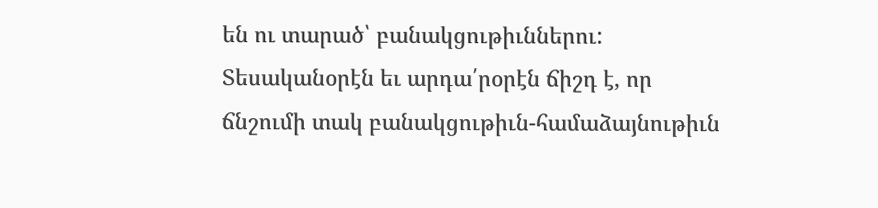են ու տարած՝ բանակցութիւններու: Տեսականօրէն եւ արդա՛րօրէն ճիշդ է, որ ճնշումի տակ բանակցութիւն-համաձայնութիւն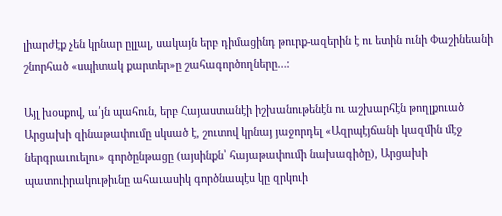լիարժէք չեն կրնար ըլլալ, սակայն երբ դիմացինդ թուրք-ազերին է ու ետին ունի Փաշինեանի շնորհած «սպիտակ քարտեր»ը շահագործողները…:

Այլ խօսքով, ա՛յն պահուն, երբ Հայաստանէի իշխանութենէն ու աշխարհէն թողլքուած Արցախի զինաթափումը սկսած է, շուտով կրնայ յաջորդել «Ազրպէյճանի կազմին մէջ ներգրաւուելու» գործընթացը (այսինքն՝ հայաթափումի նախագիծը), Արցախի պատուիրակութիւնը ահաւասիկ գործնապէս կը զրկուի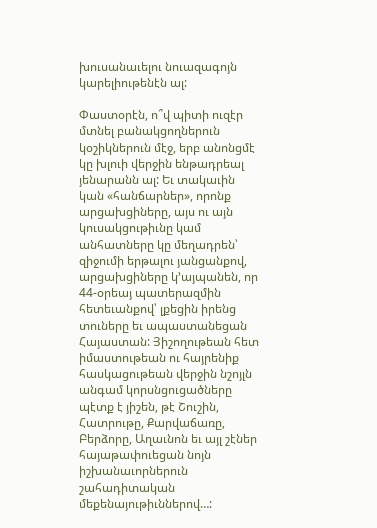խուսանաւելու նուազագոյն կարելիութենէն ալ:

Փաստօրէն, ո՞վ պիտի ուզէր մտնել բանակցողներուն կօշիկներուն մէջ, երբ անոնցմէ կը խլուի վերջին ենթադրեալ յենարանն ալ: Եւ տակաւին կան «հանճարներ», որոնք արցախցիները, այս ու այն կուսակցութիւնը կամ անհատները կը մեղադրեն՝ զիջումի երթալու յանցանքով, արցախցիները կ’այպանեն, որ 44-օրեայ պատերազմին հետեւանքով՝ լքեցին իրենց տուները եւ ապաստանեցան Հայաստան: Յիշողութեան հետ իմաստութեան ու հայրենիք հասկացութեան վերջին նշոյլն անգամ կորսնցուցածները պէտք է յիշեն, թէ Շուշին, Հատրութը, Քարվաճառը, Բերձորը, Աղաւնոն եւ այլ շէներ հայաթափուեցան նոյն իշխանաւորներուն շահադիտական մեքենայութիւններով…: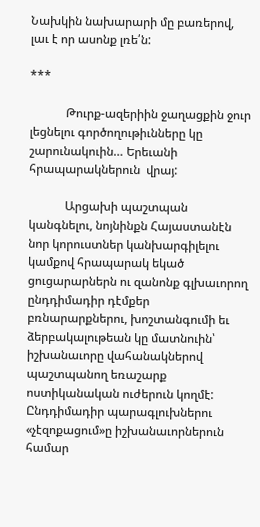Նախկին նախարարի մը բառերով, լաւ է որ ասոնք լռե՛ն:

***

            Թուրք-ազերիին ջաղացքին ջուր լեցնելու գործողութիւնները կը շարունակուին… Երեւանի հրապարակներուն  վրայ:

            Արցախի պաշտպան կանգնելու, նոյնինքն Հայաստանէն նոր կորուստներ կանխարգիլելու կամքով հրապարակ եկած ցուցարարներն ու զանոնք գլխաւորող ընդդիմադիր դէմքեր բռնարարքներու, խոշտանգումի եւ ձերբակալութեան կը մատնուին՝ իշխանաւորը վահանակներով պաշտպանող եռաշարք ոստիկանական ուժերուն կողմէ: Ընդդիմադիր պարագլուխներու «չէզոքացում»ը իշխանաւորներուն համար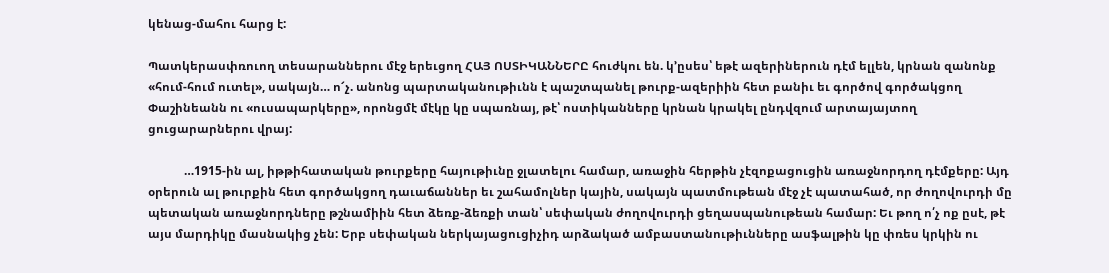կենաց-մահու հարց է:

Պատկերասփռուող տեսարաններու մէջ երեւցող ՀԱՅ ՈՍՏԻԿԱՆՆԵՐԸ հուժկու են. կ’ըսես՝ եթէ ազերիներուն դէմ ելլեն, կրնան զանոնք «հում-հում ուտել», սակայն… ո՜չ. անոնց պարտականութիւնն է պաշտպանել թուրք-ազերիին հետ բանիւ եւ գործով գործակցող Փաշինեանն ու «ուսապարկերը», որոնցմէ մէկը կը սպառնայ, թէ՝ ոստիկանները կրնան կրակել ընդվզում արտայայտող ցուցարարներու վրայ:

            …1915-ին ալ, իթթիհատական թուրքերը հայութիւնը ջլատելու համար, առաջին հերթին չէզոքացուցին առաջնորդող դէմքերը: Այդ օրերուն ալ թուրքին հետ գործակցող դաւաճաններ եւ շահամոլներ կային, սակայն պատմութեան մէջ չէ պատահած, որ ժողովուրդի մը պետական առաջնորդները թշնամիին հետ ձեռք-ձեռքի տան՝ սեփական ժողովուրդի ցեղասպանութեան համար: Եւ թող ո՛չ ոք ըսէ, թէ այս մարդիկը մասնակից չեն: Երբ սեփական ներկայացուցիչիդ արձակած ամբաստանութիւնները ասֆալթին կը փռես կրկին ու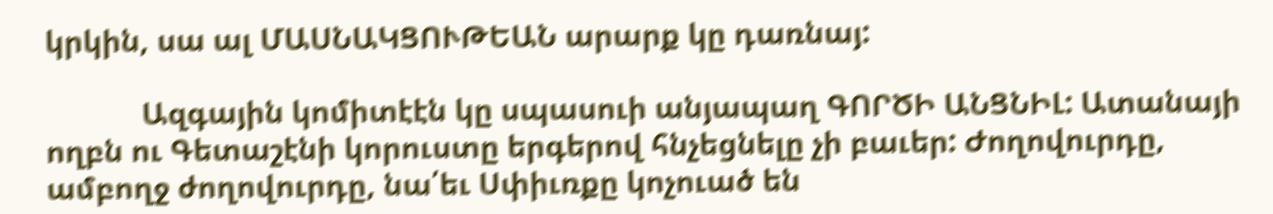կրկին, սա ալ ՄԱՍՆԱԿՑՈՒԹԵԱՆ արարք կը դառնայ:

            Ազգային կոմիտէէն կը սպասուի անյապաղ ԳՈՐԾԻ ԱՆՑՆԻԼ: Ատանայի ողբն ու Գետաշէնի կորուստը երգերով հնչեցնելը չի բաւեր: Ժողովուրդը, ամբողջ ժողովուրդը, նա՛եւ Սփիւռքը կոչուած են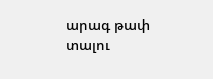արագ թափ տալու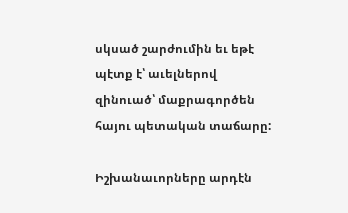սկսած շարժումին եւ եթէ պէտք է՝ աւելներով զինուած՝ մաքրագործեն հայու պետական տաճարը:

Իշխանաւորները արդէն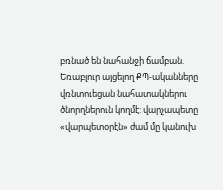բռնած են նահանջի ճամբան. Եռաբլուր այցելող ՔՊ-ականները վռնտուեցան նահատակներու ծնորղներուն կողմէ: վարչապետը «վարպետօրէն» ժամ մը կանուխ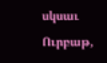սկսաւ Ուրբաթ,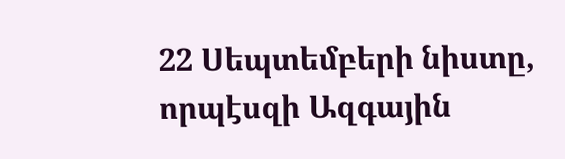22 Սեպտեմբերի նիստը, որպէսզի Ազգային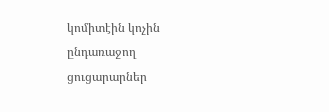կոմիտէին կոչին ընդառաջող ցուցարարներ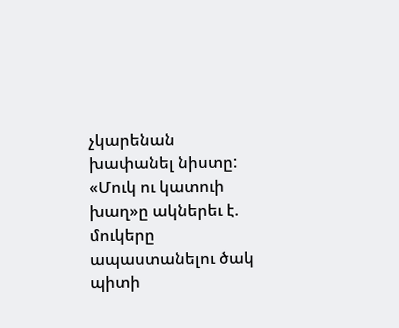չկարենան խափանել նիստը: «Մուկ ու կատուի խաղ»ը ակներեւ է. մուկերը ապաստանելու ծակ պիտի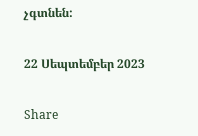չգտնեն:

22 Սեպտեմբեր 2023

Share